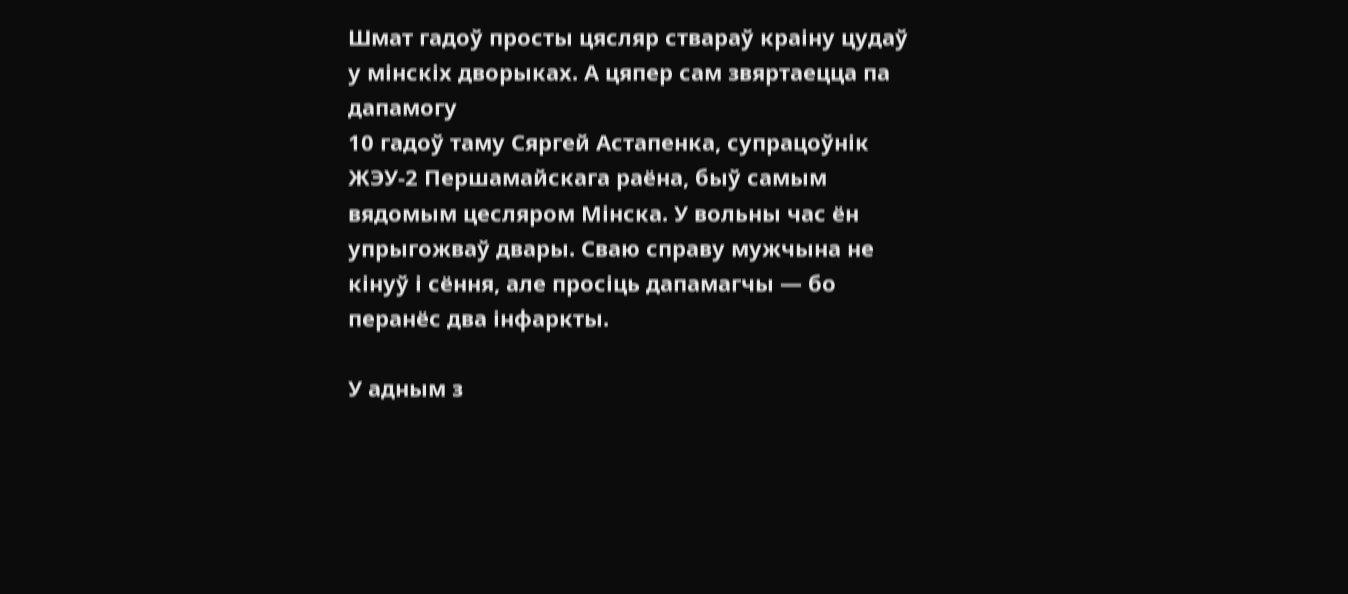Шмат гадоў просты цясляр ствараў краіну цудаў у мінскіх дворыках. А цяпер сам звяртаецца па дапамогу
10 гадоў таму Сяргей Астапенка, супрацоўнік ЖЭУ-2 Першамайскага раёна, быў самым вядомым цесляром Мінска. У вольны час ён упрыгожваў двары. Сваю справу мужчына не кінуў і сёння, але просіць дапамагчы — бо перанёс два інфаркты.

У адным з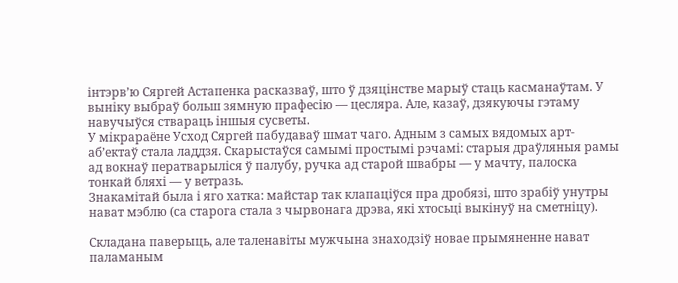інтэрв’ю Сяргей Астапенка расказваў, што ў дзяцінстве марыў стаць касманаўтам. У выніку выбраў больш зямную прафесію — цесляра. Але, казаў, дзякуючы гэтаму навучыўся ствараць іншыя сусветы.
У мікрараёне Усход Сяргей пабудаваў шмат чаго. Адным з самых вядомых арт-аб’ектаў стала ладдзя. Скарыстаўся самымі простымі рэчамі: старыя драўляныя рамы ад вокнаў ператварыліся ў палубу, ручка ад старой швабры — у мачту, палоска тонкай бляхі — у ветразь.
Знакамітай была і яго хатка: майстар так клапаціўся пра дробязі, што зрабіў унутры нават мэблю (са старога стала з чырвонага дрэва, які хтосьці выкінуў на сметніцу).

Складана паверыць, але таленавіты мужчына знаходзіў новае прымяненне нават паламаным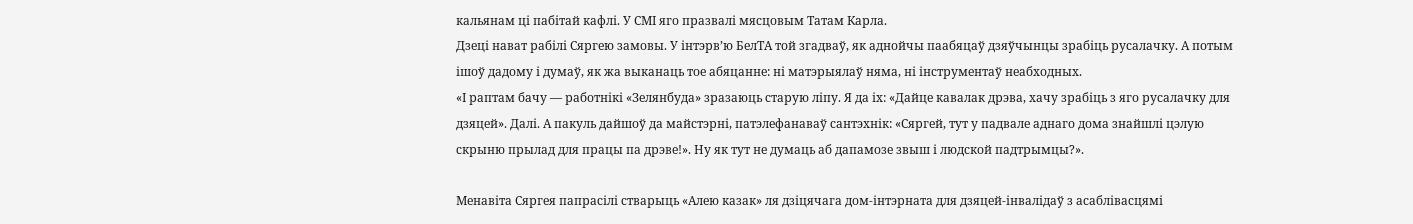кальянам ці пабітай кафлі. У СМІ яго празвалі мясцовым Татам Карла.
Дзеці нават рабілі Сяргею замовы. У інтэрв’ю БелТА той згадваў, як аднойчы паабяцаў дзяўчынцы зрабіць русалачку. А потым ішоў дадому і думаў, як жа выканаць тое абяцанне: ні матэрыялаў няма, ні інструментаў неабходных.
«І раптам бачу — работнікі «Зелянбуда» зразаюць старую ліпу. Я да іх: «Дайце кавалак дрэва, хачу зрабіць з яго русалачку для дзяцей». Далі. А пакуль дайшоў да майстэрні, патэлефанаваў сантэхнік: «Сяргей, тут у падвале аднаго дома знайшлі цэлую скрыню прылад для працы па дрэве!». Ну як тут не думаць аб дапамозе звыш і людской падтрымцы?».

Менавіта Сяргея папрасілі стварыць «Алею казак» ля дзіцячага дом-інтэрната для дзяцей-інвалідаў з асаблівасцямі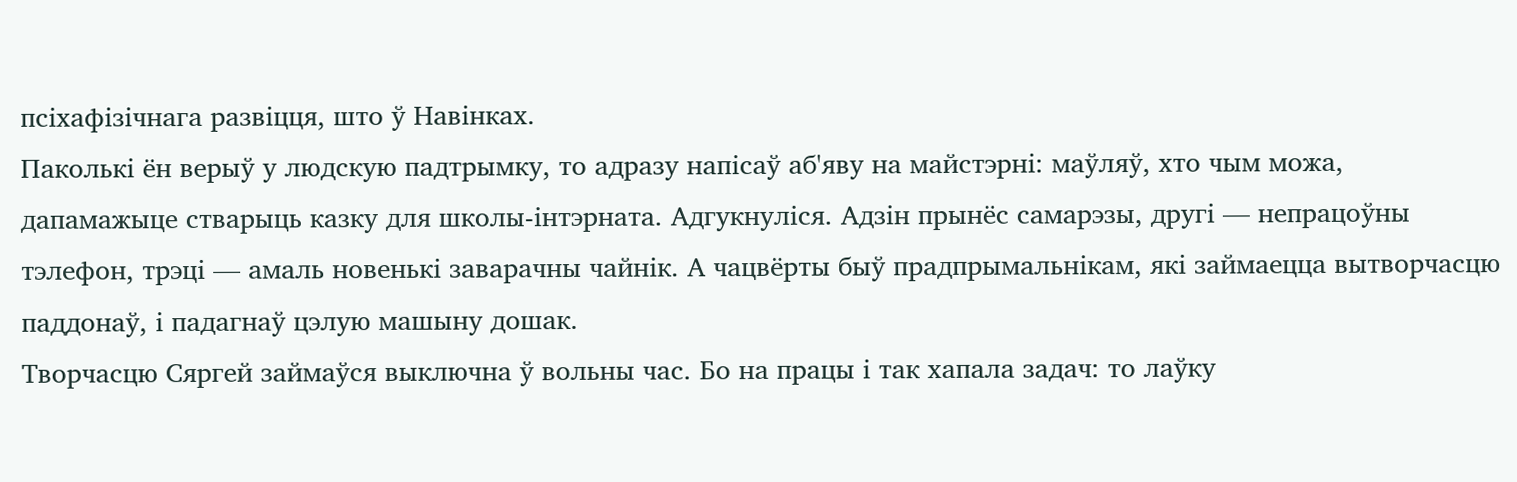псіхафізічнага развіцця, што ў Навінках.
Паколькі ён верыў у людскую падтрымку, то адразу напісаў аб'яву на майстэрні: маўляў, хто чым можа, дапамажыце стварыць казку для школы-інтэрната. Адгукнуліся. Адзін прынёс самарэзы, другі — непрацоўны тэлефон, трэці — амаль новенькі заварачны чайнік. А чацвёрты быў прадпрымальнікам, які займаецца вытворчасцю паддонаў, і падагнаў цэлую машыну дошак.
Творчасцю Сяргей займаўся выключна ў вольны час. Бо на працы і так хапала задач: то лаўку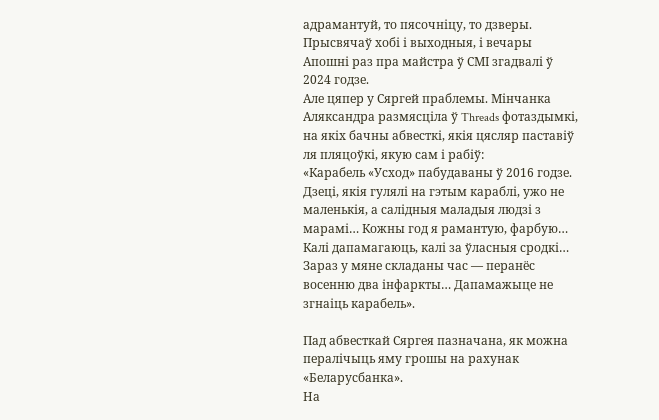адрамантуй, то пясочніцу, то дзверы. Прысвячаў хобі і выходныя, і вечары
Апошні раз пра майстра ў СМІ згадвалі ў 2024 годзе.
Але цяпер у Сяргей праблемы. Мінчанка Аляксандра размясціла ў Threads фотаздымкі, на якіх бачны абвесткі, якія цясляр паставіў ля пляцоўкі, якую сам і рабіў:
«Карабель «Усход» пабудаваны ў 2016 годзе. Дзеці, якія гулялі на гэтым караблі, ужо не маленькія, а салідныя маладыя людзі з марамі… Кожны год я рамантую, фарбую… Калі дапамагаюць, калі за ўласныя сродкі… Зараз у мяне складаны час — перанёс восенню два інфаркты… Дапамажыце не згнаіць карабель».

Пад абвесткай Сяргея пазначана, як можна пералічыць яму грошы на рахунак «Беларусбанка».
На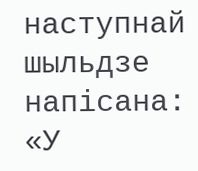наступнай шыльдзе напісана: «У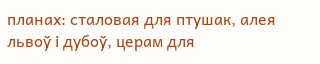планах: сталовая для птушак, алея львоў і дубоў, церам для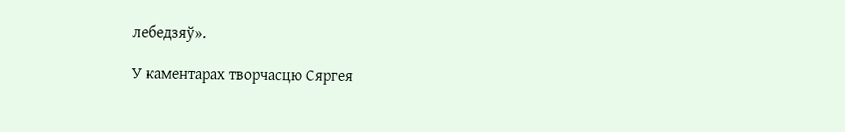лебедзяў».

У каментарах творчасцю Сяргея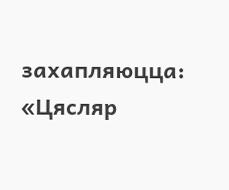захапляюцца: «Цясляр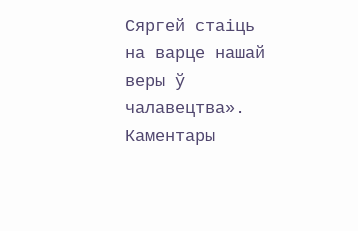Сяргей стаіць на варце нашай веры ў чалавецтва».
Каментары